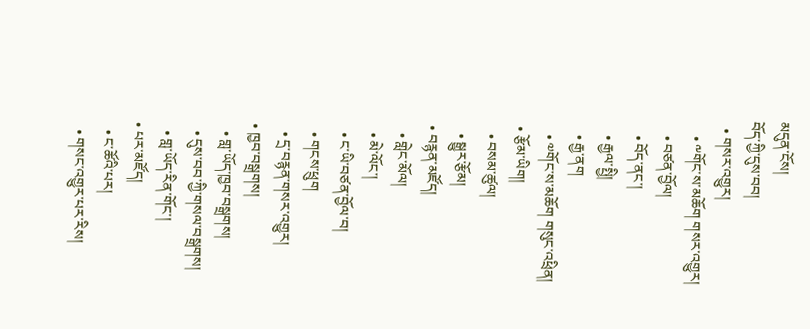མདུན་ངོས།
བོད་ཀྱི་དུས་བབ།
  • གསར་འགྱུར།
    • ༸གོང་ས་མཆོག གསར་འགྱུར།
    • བཙན་བྱོལ།
    • བོད་ནང་།
    • རྒྱལ་སྤྱི།
    • རྒྱ་ནག
    • ༧གོང་ས་མཆོག གསུང་འཕྲིན།
  • རྩོམ་ཡིག།
    • བསམ་ཚུལ།
    • སྒྱུར་རྩོམ།
  • བརྙན་མཛོད།
    • གླེང་མོལ།
    • མེ་ལོང་།
    • ང་ཡི་བཙན་བྱོལ་བ།
    • གངས་ཕྲུག
    • དྲ་བརྙན་གསར་འགྱུར།
  • ཁྱབ་བསྒྲགས།
    • གླ་ཡོད་ཁྱབ་བསྒྲགས།
    • དུས་བབ་ཀྱི་གསལ་བསྒྲགས།
    • གླ་ཡོད་རིན་གོང་།
  • པར་མཛོད།
    • ང་ཚོའི་པར།
    • གསང་འགྱུར་པར་རིས།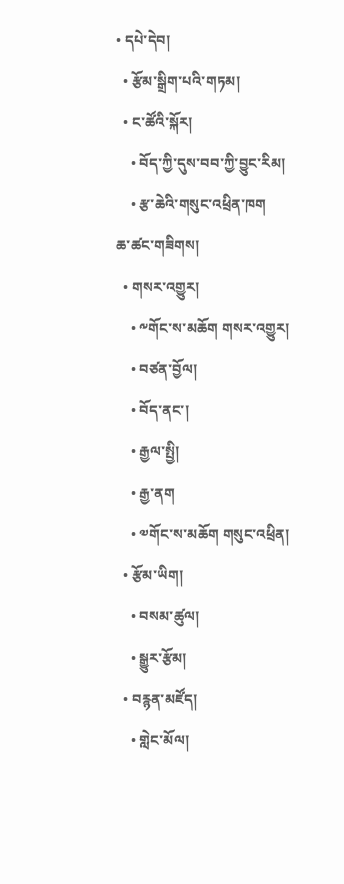• དཔེ་དེབ།
  • རྩོམ་སྒྲིག་པའི་གཏམ།
  • ང་ཚོའི་སྐོར།
    • བོད་ཀྱི་དུས་བབ་ཀྱི་བྱུང་རིམ།
    • རྩ་ཆེའི་གསུང་འཕྲིན་ཁག
ཆ་ཚང་གཟིགས།
  • གསར་འགྱུར།
    • ༸གོང་ས་མཆོག གསར་འགྱུར།
    • བཙན་བྱོལ།
    • བོད་ནང་།
    • རྒྱལ་སྤྱི།
    • རྒྱ་ནག
    • ༧གོང་ས་མཆོག གསུང་འཕྲིན།
  • རྩོམ་ཡིག།
    • བསམ་ཚུལ།
    • སྒྱུར་རྩོམ།
  • བརྙན་མཛོད།
    • གླེང་མོལ།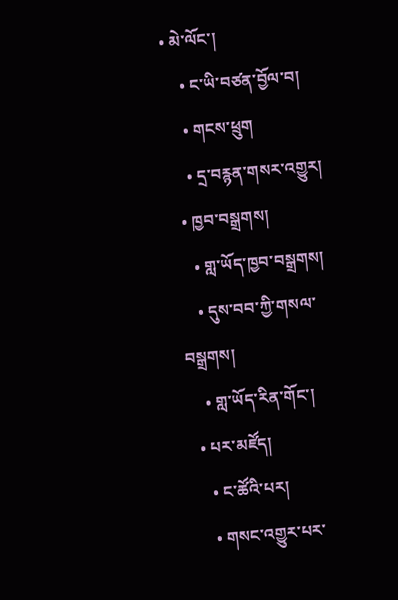• མེ་ལོང་།
    • ང་ཡི་བཙན་བྱོལ་བ།
    • གངས་ཕྲུག
    • དྲ་བརྙན་གསར་འགྱུར།
  • ཁྱབ་བསྒྲགས།
    • གླ་ཡོད་ཁྱབ་བསྒྲགས།
    • དུས་བབ་ཀྱི་གསལ་བསྒྲགས།
    • གླ་ཡོད་རིན་གོང་།
  • པར་མཛོད།
    • ང་ཚོའི་པར།
    • གསང་འགྱུར་པར་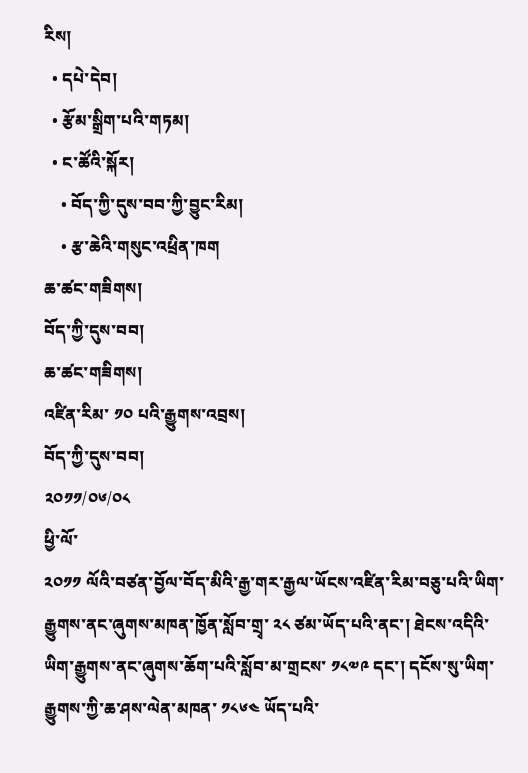རིས།
  • དཔེ་དེབ།
  • རྩོམ་སྒྲིག་པའི་གཏམ།
  • ང་ཚོའི་སྐོར།
    • བོད་ཀྱི་དུས་བབ་ཀྱི་བྱུང་རིམ།
    • རྩ་ཆེའི་གསུང་འཕྲིན་ཁག
ཆ་ཚང་གཟིགས།
བོད་ཀྱི་དུས་བབ།
ཆ་ཚང་གཟིགས།
འཛིན་རིམ་ ༡༠ པའི་རྒྱུགས་འབྲས།
བོད་ཀྱི་དུས་བབ།
༢༠༡༡/༠༦/༠༨
ཕྱི་ལོ་
༢༠༡༡ ལོའི་བཙན་བྱོལ་བོད་མིའི་རྒྱ་གར་རྒྱལ་ཡོངས་འཛིན་རིམ་བཅུ་པའི་ཡིག་རྒྱུགས་ནང་ཞུགས་མཁན་ཁྱོན་སློབ་གྲྭ་ ༢༨ ཙམ་ཡོད་པའི་ནང་། ཐེངས་འདིའི་ཡིག་རྒྱུགས་ནང་ཞུགས་ཆོག་པའི་སློབ་མ་གྲངས་ ༡༨༧༩ དང་། དངོས་སུ་ཡིག་རྒྱུགས་ཀྱི་ཆ་ཤས་ལེན་མཁན་ ༡༨༦༤ ཡོད་པའི་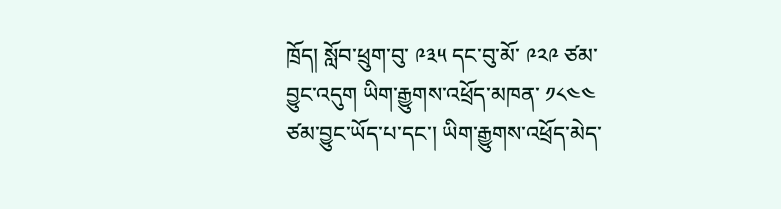ཁྲོད། སློབ་ཕྲུག་བུ་ ༩༣༥ དང་བུ་མོ་ ༩༢༩ ཙམ་བྱུང་འདུག ཡིག་རྒྱུགས་འཕྲོད་མཁན་ ༡༨༤༤ ཙམ་བྱུང་ཡོད་པ་དང་། ཡིག་རྒྱུགས་འཕྲོད་མེད་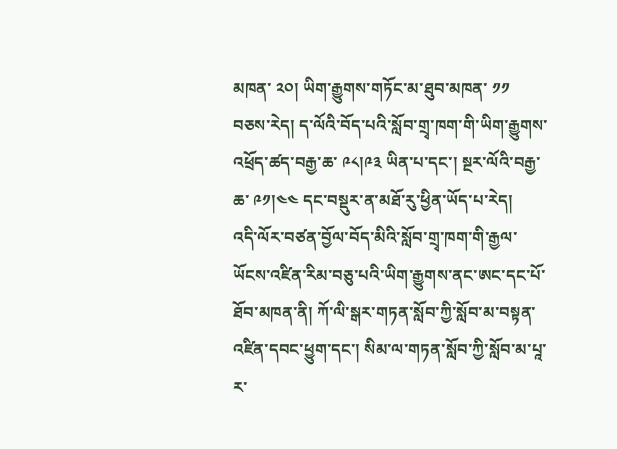མཁན་ ༢༠། ཡིག་རྒྱུགས་གཏོང་མ་ཐུབ་མཁན་ ༡༡ བཅས་རེད། ད་ལོའི་བོད་པའི་སློབ་གྲྭ་ཁག་གི་ཡིག་རྒྱུགས་འཕྲོད་ཚད་བརྒྱ་ཆ་ ༩༨།༩༣ ཡིན་པ་དང་། སྔར་ལོའི་བརྒྱ་ཆ་ ༩༡།༤༤ དང་བསྡུར་ན་མཐོ་རུ་ཕྱིན་ཡོད་པ་རེད།
འདི་ལོར་བཙན་བྱོལ་བོད་མིའི་སློབ་གྲྭ་ཁག་གི་རྒྱལ་ཡོངས་འཛིན་རིམ་བཅུ་པའི་ཡིག་རྒྱུགས་ནང་ཨང་དང་པོ་ཐོབ་མཁན་ནི། ཀོ་ལི་སྒར་གཏན་སློབ་ཀྱི་སློབ་མ་བསྟན་འཛིན་དབང་ཕྱུག་དང་། སིམ་ལ་གཏན་སློབ་ཀྱི་སློབ་མ་པཱ་ར་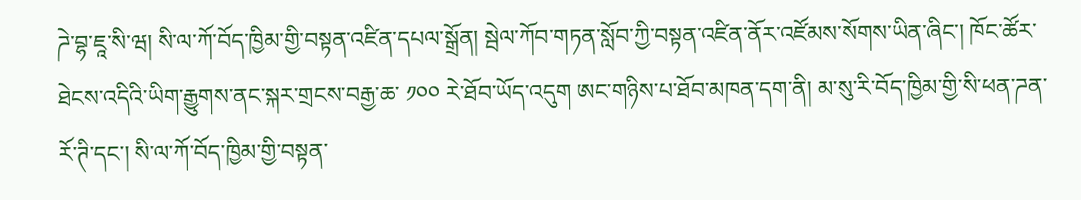ཌེ་བྷ་ཇཱ་སི་ཝ། སི་ལ་ཀོ་བོད་ཁྱིམ་གྱི་བསྟན་འཛིན་དཔལ་སྒྲོན། སྦེལ་ཀོབ་གཏན་སློབ་ཀྱི་བསྟན་འཛིན་ནོར་འཛོམས་སོགས་ཡིན་ཞིང་། ཁོང་ཚོར་ཐེངས་འདིའི་ཡིག་རྒྱུགས་ནང་སྐར་གྲངས་བརྒྱ་ཆ་ ༡༠༠ རེ་ཐོབ་ཡོད་འདུག ཨང་གཉིས་པ་ཐོབ་མཁན་དག་ནི། མ་སུ་རི་བོད་ཁྱིམ་གྱི་སི་ཕན་ཌན་རོ་ཊི་དང་། སི་ལ་ཀོ་བོད་ཁྱིམ་གྱི་བསྟན་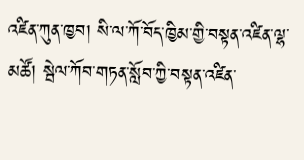འཛིན་ཀུན་ཁྱབ། སི་ལ་ཀོ་བོད་ཁྱིམ་གྱི་བསྟན་འཛིན་ལྷ་མཚོ། སྦེལ་ཀོབ་གཏན་སློབ་ཀྱི་བསྟན་འཛིན་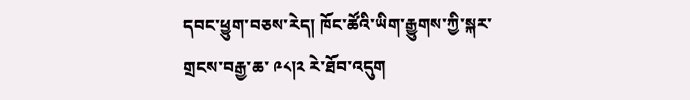དབང་ཕྱུག་བཅས་རེད། ཁོང་ཚོའི་ཡིག་རྒྱུགས་ཀྱི་སྐར་གྲངས་བརྒྱ་ཆ་ ༩༨།༢ རེ་ཐོབ་འདུག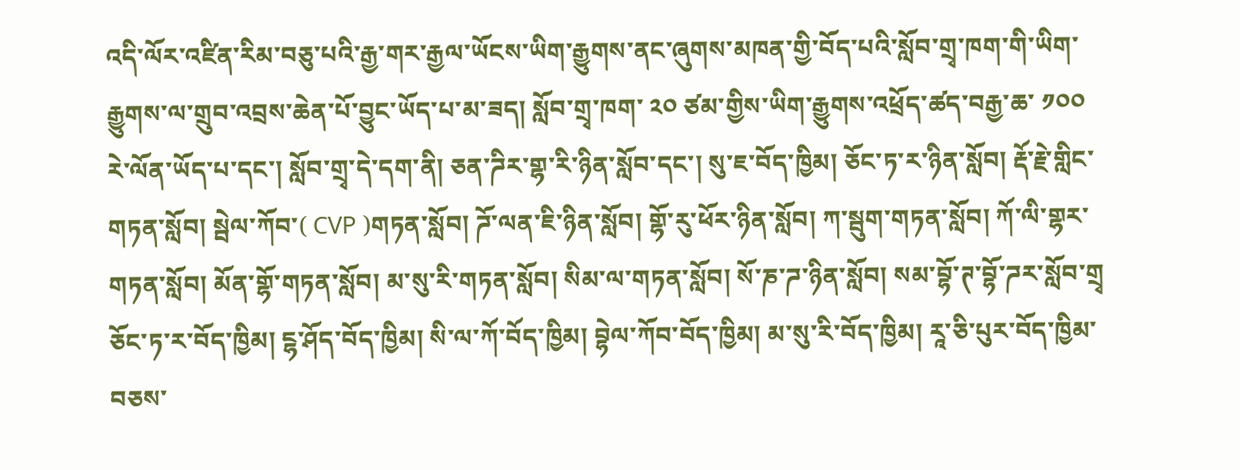འདི་ལོར་འཛིན་རིམ་བཅུ་པའི་རྒྱ་གར་རྒྱལ་ཡོངས་ཡིག་རྒྱུགས་ནང་ཞུགས་མཁན་གྱི་བོད་པའི་སློབ་གྲྭ་ཁག་གི་ཡིག་རྒྱུགས་ལ་གྲུབ་འབྲས་ཆེན་པོ་བྱུང་ཡོད་པ་མ་ཟད། སློབ་གྲྭ་ཁག་ ༢༠ ཙམ་གྱིས་ཡིག་རྒྱུགས་འཕྲོད་ཚད་བརྒྱ་ཆ་ ༡༠༠ རེ་ལོན་ཡོད་པ་དང་། སློབ་གྲྭ་དེ་དག་ནི། ཅན་ཌིར་གྷ་རི་ཉིན་སློབ་དང་། སུ་ཇ་བོད་ཁྱིམ། ཅོང་ཏ་ར་ཉིན་སློབ། རྡོ་རྗེ་གླིང་གཏན་སློབ། སྦེལ་ཀོབ་( CVP )གཏན་སློབ། ཌོ་ལན་ཇི་ཉིན་སློབ། གྷོ་རུ་ཕོར་ཉིན་སློབ། ཀ་སྦུག་གཏན་སློབ། ཀོ་ལི་གྷར་གཏན་སློབ། མོན་གྷོ་གཏན་སློབ། མ་སུ་རི་གཏན་སློབ། སིམ་ལ་གཏན་སློབ། སོ་ཎ་ཌ་ཉིན་སློབ། སམ་བྷོ་ཊ་བྷོ་ཌར་སློབ་གྲྭ ཅོང་ཏ་ར་བོད་ཁྱིམ། ངྷ་ཤོད་བོད་ཁྱིམ། སི་ལ་ཀོ་བོད་ཁྱིམ། བྷེལ་ཀོབ་བོད་ཁྱིམ། མ་སུ་རི་བོད་ཁྱིམ། རཱ་ཅི་པུར་བོད་ཁྱིམ་བཅས་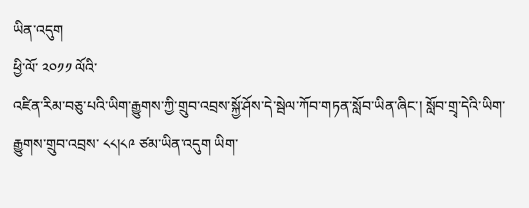ཡིན་འདུག
ཕྱི་ལོ་ ༢༠༡༡ ལོའི་
འཛིན་རིམ་བཅུ་པའི་ཡིག་རྒྱུགས་ཀྱི་གྲུབ་འབྲས་སྐྱོ་ཤོས་དེ་སྦེལ་ཀོབ་གཏན་སློབ་ཡིན་ཞིང་། སློབ་གྲྭ་དེའི་ཡིག་རྒྱུགས་གྲུབ་འབྲས་ ༨༨།༨༩ ཙམ་ཡིན་འདུག ཡིག་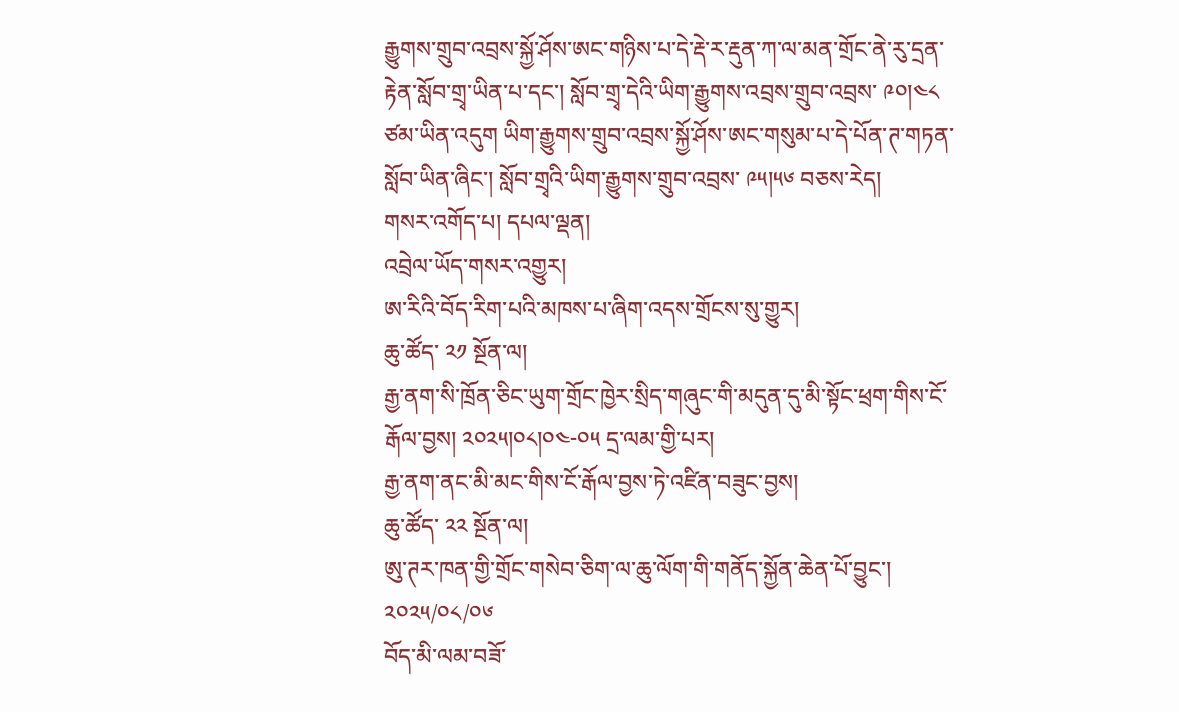རྒྱུགས་གྲུབ་འབྲས་སྐྱོ་ཤོས་ཨང་གཉིས་པ་དེ་རྡེ་ར་རྡུན་ཀ་ལ་མན་གྲོང་ནེ་རུ་དྲན་རྟེན་སློབ་གྲྭ་ཡིན་པ་དང་། སློབ་གྲྭ་དེའི་ཡིག་རྒྱུགས་འབྲས་གྲུབ་འབྲས་ ༩༠།༤༨ ཙམ་ཡིན་འདུག ཡིག་རྒྱུགས་གྲུབ་འབྲས་སྐྱོ་ཤོས་ཨང་གསུམ་པ་དེ་པོན་ཊ་གཏན་སློབ་ཡིན་ཞིང་། སློབ་གྲྭའི་ཡིག་རྒྱུགས་གྲུབ་འབྲས་ ༩༥།༥༦ བཅས་རེད།
གསར་འགོད་པ། དཔལ་ལྡན།
འབྲེལ་ཡོད་གསར་འགྱུར།
ཨ་རིའི་བོད་རིག་པའི་མཁས་པ་ཞིག་འདས་གྲོངས་སུ་གྱུར།
ཆུ་ཚོད་ ༢༡ སྔོན་ལ།
རྒྱ་ནག་སི་ཁྲོན་ཅིང་ཡུག་གྲོང་ཁྱེར་སྲིད་གཞུང་གི་མདུན་དུ་མི་སྟོང་ཕྲག་གིས་ངོ་རྒོལ་བྱས། ༢༠༢༥།༠༨།༠༤-༠༥ དྲ་ལམ་གྱི་པར།
རྒྱ་ནག་ནང་མི་མང་གིས་ངོ་རྒོལ་བྱས་ཏེ་འཛིན་བཟུང་བྱས།
ཆུ་ཚོད་ ༢༢ སྔོན་ལ།
ཨུ་ཊར་ཁན་གྱི་གྲོང་གསེབ་ཅིག་ལ་ཆུ་ལོག་གི་གནོད་སྐྱོན་ཆེན་པོ་བྱུང་།
༢༠༢༥/༠༨/༠༦
བོད་མི་ལམ་བཟོ་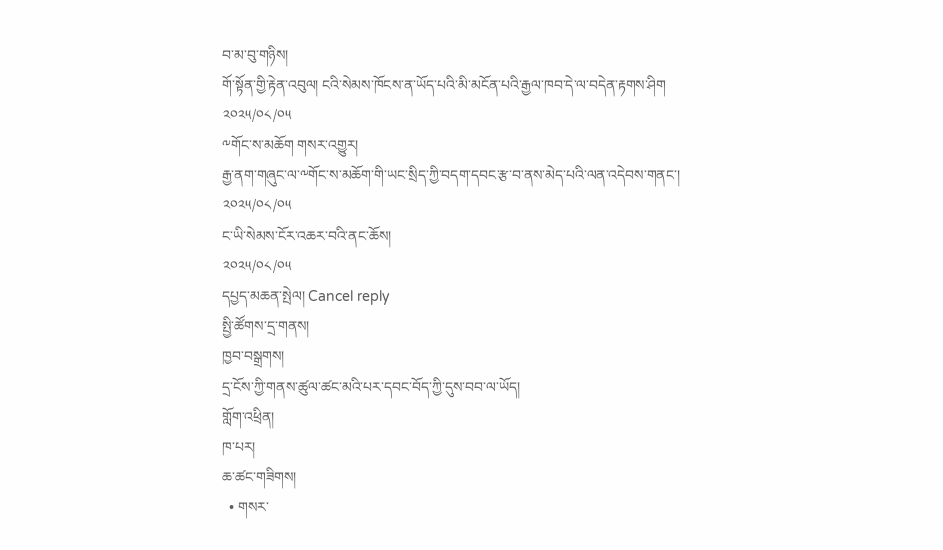བ་མ་བུ་གཉིས།
གོ་སྟོན་གྱི་རྟེན་འབུལ། ངའི་སེམས་ཁོངས་ན་ཡོད་པའི་མི་མངོན་པའི་རྒྱལ་ཁབ་དེ་ལ་བདེན་རྟགས་ཤིག
༢༠༢༥/༠༨/༠༥
༸གོང་ས་མཆོག གསར་འགྱུར།
རྒྱ་ནག་གཞུང་ལ་༸གོང་ས་མཆོག་གི་ཡང་སྲིད་ཀྱི་བདག་དབང་རྩ་བ་ནས་མེད་པའི་ལན་འདེབས་གནང་།
༢༠༢༥/༠༨/༠༥
ང་ཡི་སེམས་ངོར་འཆར་བའི་ནང་ཆོས།
༢༠༢༥/༠༨/༠༥
དཔྱད་མཆན་སྤེལ། Cancel reply
སྤྱི་ཚོགས་དྲ་གནས།
ཁྱབ་བསྒྲགས།
དྲ་ངོས་ཀྱི་གནས་ཚུལ་ཚང་མའི་པར་དབང་བོད་ཀྱི་དུས་བབ་ལ་ཡོད།
གློག་འཕྲིན།
ཁ་པར།
ཆ་ཚང་གཟིགས།
  • གསར་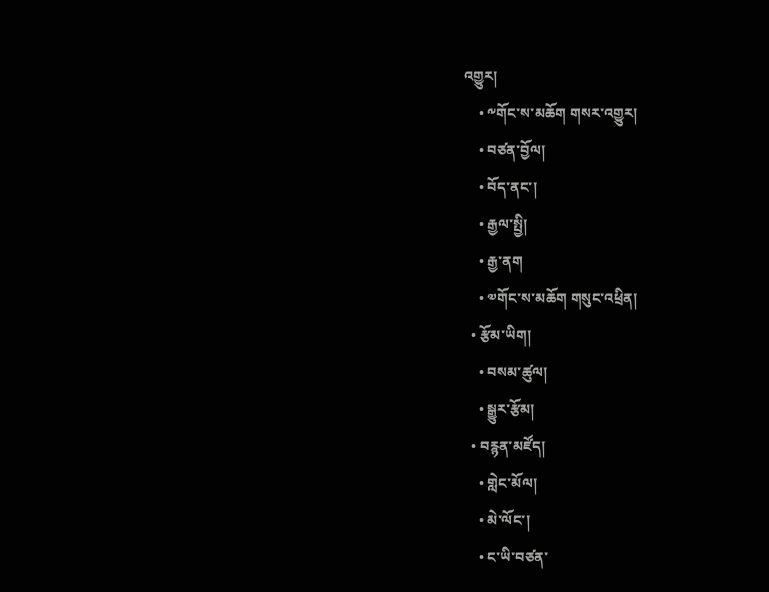འགྱུར།
    • ༸གོང་ས་མཆོག གསར་འགྱུར།
    • བཙན་བྱོལ།
    • བོད་ནང་།
    • རྒྱལ་སྤྱི།
    • རྒྱ་ནག
    • ༧གོང་ས་མཆོག གསུང་འཕྲིན།
  • རྩོམ་ཡིག།
    • བསམ་ཚུལ།
    • སྒྱུར་རྩོམ།
  • བརྙན་མཛོད།
    • གླེང་མོལ།
    • མེ་ལོང་།
    • ང་ཡི་བཙན་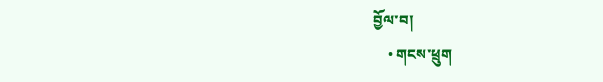བྱོལ་བ།
    • གངས་ཕྲུག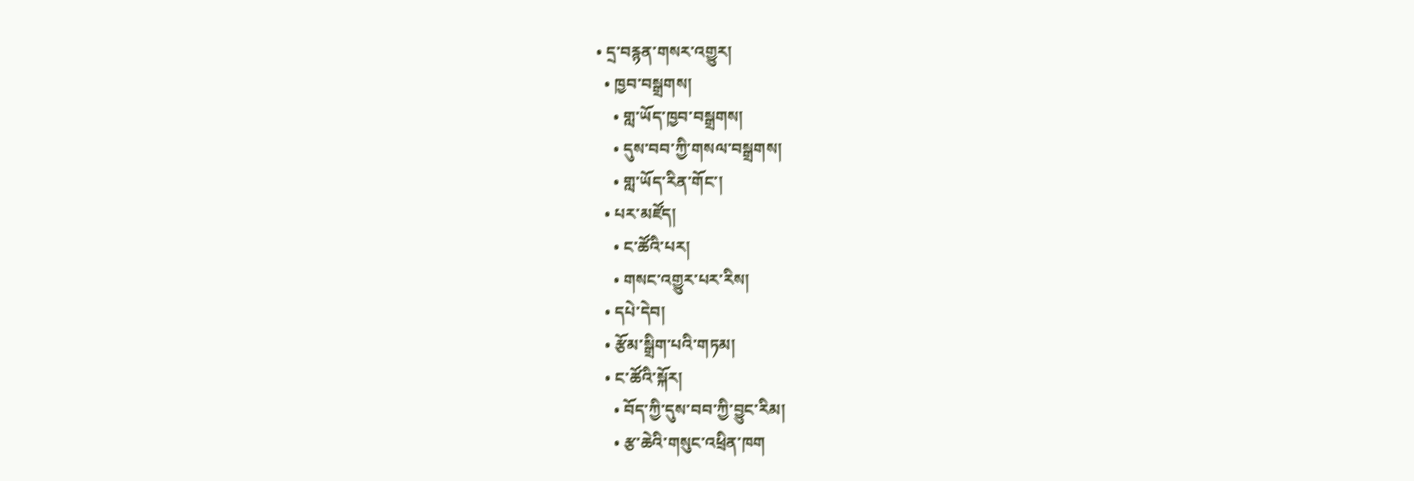• དྲ་བརྙན་གསར་འགྱུར།
  • ཁྱབ་བསྒྲགས།
    • གླ་ཡོད་ཁྱབ་བསྒྲགས།
    • དུས་བབ་ཀྱི་གསལ་བསྒྲགས།
    • གླ་ཡོད་རིན་གོང་།
  • པར་མཛོད།
    • ང་ཚོའི་པར།
    • གསང་འགྱུར་པར་རིས།
  • དཔེ་དེབ།
  • རྩོམ་སྒྲིག་པའི་གཏམ།
  • ང་ཚོའི་སྐོར།
    • བོད་ཀྱི་དུས་བབ་ཀྱི་བྱུང་རིམ།
    • རྩ་ཆེའི་གསུང་འཕྲིན་ཁག